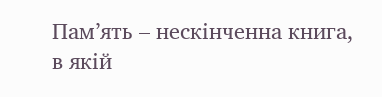Пам’ять – нескінченна книга, в якій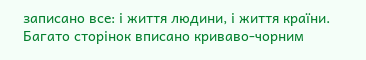записано все: і життя людини, і життя країни. Багато сторінок вписано криваво-чорним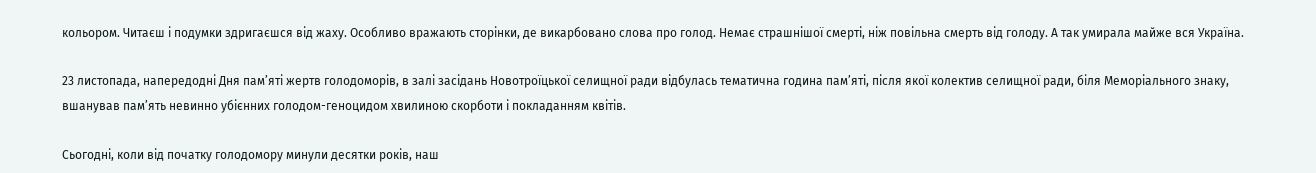кольором. Читаєш і подумки здригаєшся від жаху. Особливо вражають сторінки, де викарбовано слова про голод. Немає страшнішої смерті, ніж повільна смерть від голоду. А так умирала майже вся Україна.

23 листопада, напередодні Дня пам’яті жертв голодоморів, в залі засідань Новотроїцької селищної ради відбулась тематична година пам’яті, після якої колектив селищної ради, біля Меморіального знаку, вшанував пам’ять невинно убієнних голодом-геноцидом хвилиною скорботи і покладанням квітів.

Сьогодні, коли від початку голодомору минули десятки років, наш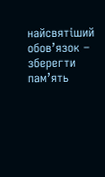найсвятіший обов’язок – зберегти пам’ять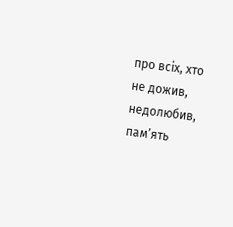про всіх, хто не дожив, недолюбив, пам’ять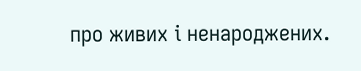про живих і ненароджених.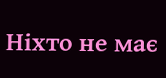Ніхто не має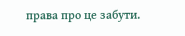права про це забути.